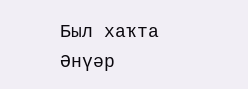Был хаҡта Әнүәр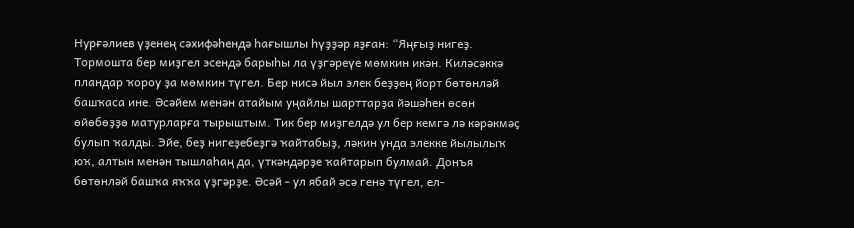Нурғәлиев үҙенең сәхифәһендә һағышлы һүҙҙәр яҙған: “Яңғыҙ нигеҙ. Тормошта бер миҙгел эсендә барыһы ла үҙгәреүе мөмкин икән. Киләсәккә пландар ҡороу ҙа мөмкин түгел. Бер нисә йыл элек беҙҙең йорт бөтөнләй башҡаса ине. Әсәйем менән атайым уңайлы шарттарҙа йәшәһен өсөн өйөбөҙҙө матурларға тырыштым. Тик бер миҙгелдә ул бер кемгә лә кәрәкмәҫ булып ҡалды. Эйе, беҙ нигеҙебеҙгә ҡайтабыҙ, ләкин унда элекке йылылыҡ юҡ, алтын менән тышлаһаң да, үткәндәрҙе ҡайтарып булмай. Донъя бөтөнләй башҡа яҡҡа үҙгәрҙе. Әсәй - ул ябай әсә генә түгел, ел-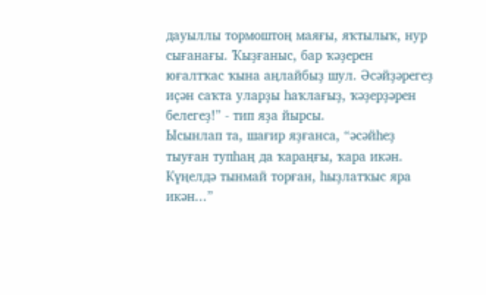дауыллы тормоштоң маяғы, яҡтылыҡ, нур сығанағы. Ҡыҙғаныс, бар ҡәҙерен юғалтҡас ҡына аңлайбыҙ шул. Әсәйҙәрегеҙ иҫән саҡта уларҙы һаҡлағыҙ, ҡәҙерҙәрен белегеҙ!” - тип яҙа йырсы.
Ысынлап та, шағир яҙғанса, “әсәйһеҙ тыуған тупһаң да ҡараңғы, ҡара икән. Күңелдә тынмай торған, һыҙлатҡыс яра икән...”